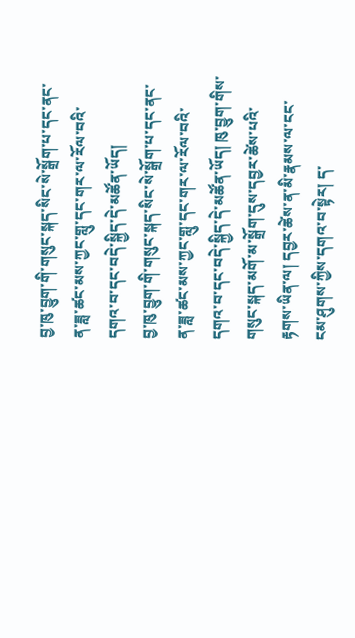བྱ་ཁུ་བྱུག་གི་གསུང་སྐད་སིང་སེ་སྒྲོག་པ་དང་ནང་ན་ཟླ་ཚང་མས་ཀྱང་གླུ་དང་གར་ལ་རོལ་བའི་དགའ་བ་དང་བདེ་སྐྱིད་དེ་མཚོན་ཡོད།
བྱ་ཁུ་བྱུག་གི་གསུང་སྐད་སིང་སེ་སྒྲོག་པ་དང་ནང་ན་ཟླ་ཚང་མས་ཀྱང་གླུ་དང་གར་ལ་རོལ་བའི་དགའ་བ་དང་བདེ་སྐྱིད་དེ་མཚོན་ཡོད། ཁུ་བྱུག་གིས་གསུང་སྐད་མགོ་མ་སྒྲོག་དུས་དབྱར་ཚེས་པའི་རྟགས་ཡིན་ལ། དབྱར་ཚེས་ན་མི་རྣམས་ལ་ངང་ངམ་ཤུགས་ཀྱིས་དགའ་བ་སྟེར། ད་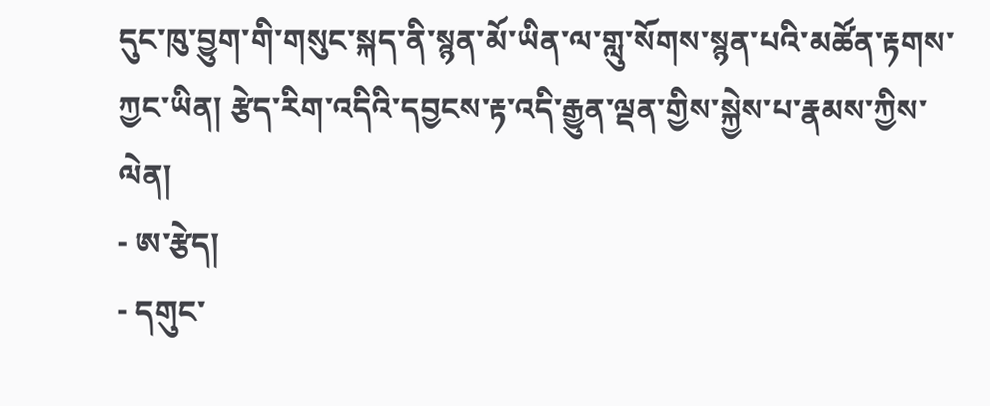དུང་ཁུ་བྱུག་གི་གསུང་སྐད་ནི་སྙན་མོ་ཡིན་ལ་གླུ་སོགས་སྙན་པའི་མཚོན་རྟགས་ཀྱང་ཡིན། རྩེད་རིག་འདིའི་དབྱངས་རྟ་འདི་རྒྱུན་ལྡན་གྱིས་སྐྱེས་པ་རྣམས་ཀྱིས་ལེན།
- ཨ་རྩེད།
- དགུང་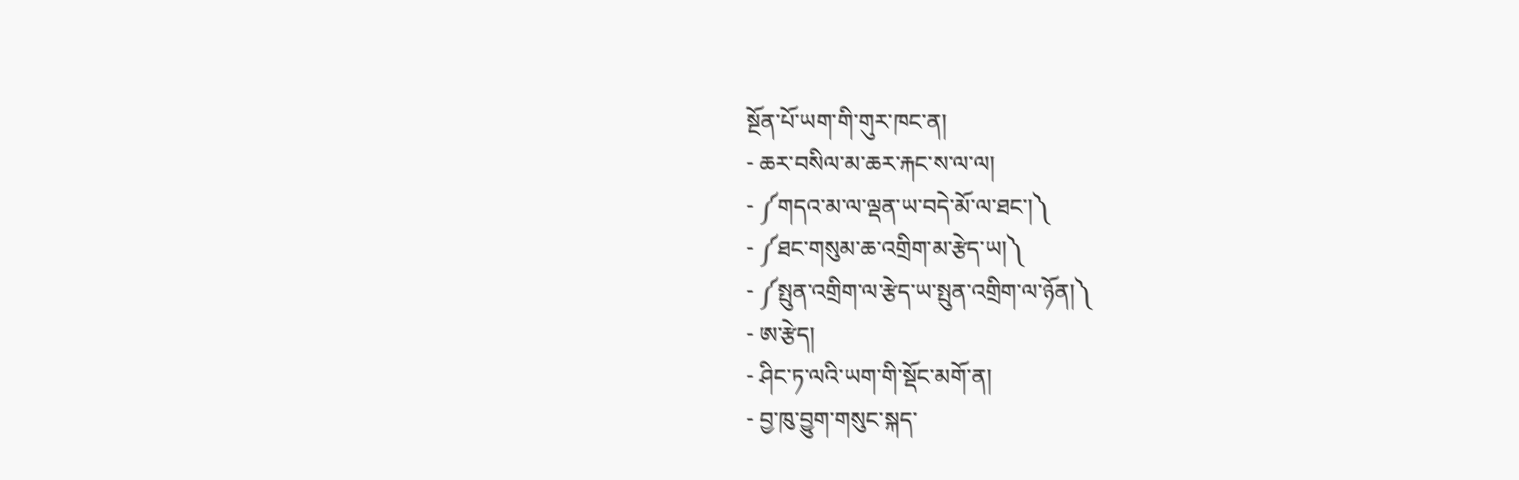སྔོན་པོ་ཡག་གི་གུར་ཁང་ན།
- ཆར་བསིལ་མ་ཆར་རྐང་ས་ལ་ལ།
- ༼གདའ་མ་ལ་ལྡན་ཡ་བདེ་མོ་ལ་ཐང་།༽
- ༼ཐང་གསུམ་ཆ་འགྲིག་མ་རྩེད་ཡ།༽
- ༼སྤུན་འགྲིག་ལ་རྩེད་ཡ་སྤུན་འགྲིག་ལ་ཉོན།༽
- ཨ་རྩེད།
- ཤིང་ཏ་ལའི་ཡག་གི་སྡོང་མགོ་ན།
- བྱ་ཁུ་བྱུག་གསུང་སྐད་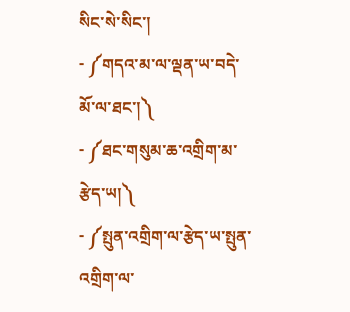སིང་སེ་སིང་།
- ༼གདའ་མ་ལ་ལྡན་ཡ་བདེ་མོ་ལ་ཐང་།༽
- ༼ཐང་གསུམ་ཆ་འགྲིག་མ་རྩེད་ཡ།༽
- ༼སྤུན་འགྲིག་ལ་རྩེད་ཡ་སྤུན་འགྲིག་ལ་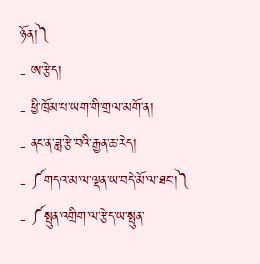ཉོན།༽
- ཨ་རྩེད།
- ཕྱི་ཁྲོམ་པ་ཡག་གི་གྲལ་མགོ་ན།
- ནང་ན་ཟླ་རྩེ་བའི་རྒྱན་ཆ་རེད།
- ༼གདའ་མ་ལ་ལྡན་ཡ་བདེ་མོ་ལ་ཐང་།༽
- ༼སྤུན་འགྲིག་ལ་རྩེད་ཡ་སྤུན་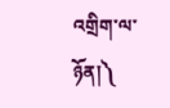འགྲིག་ལ་ཉོན།༽